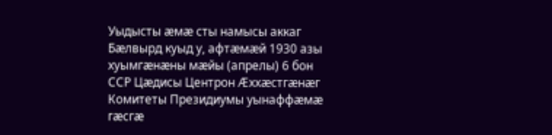Уыдысты æмæ сты намысы аккаг
Бæлвырд куыд у, афтæмæй 1930 азы хуымгæнæны мæйы (апрелы) 6 бон ССР Цæдисы Центрон Æххæстгæнæг Комитеты Президиумы уынаффæмæ гæсгæ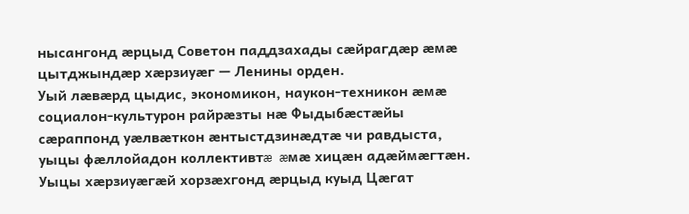нысангонд æрцыд Советон паддзахады сæйрагдæр æмæ цытджындæр хæрзиуæг — Ленины орден.
Уый лæвæрд цыдис, экономикон, наукон-техникон æмæ социалон-культурон райрæзты нæ Фыдыбæстæйы сæраппонд уæлвæткон æнтыстдзинæдтæ чи равдыста, уыцы фæллойадон коллективтæ æмæ хицæн адæймæгтæн. Уыцы хæрзиуæгæй хорзæхгонд æрцыд куыд Цæгат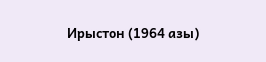Ирыстон (1964 азы)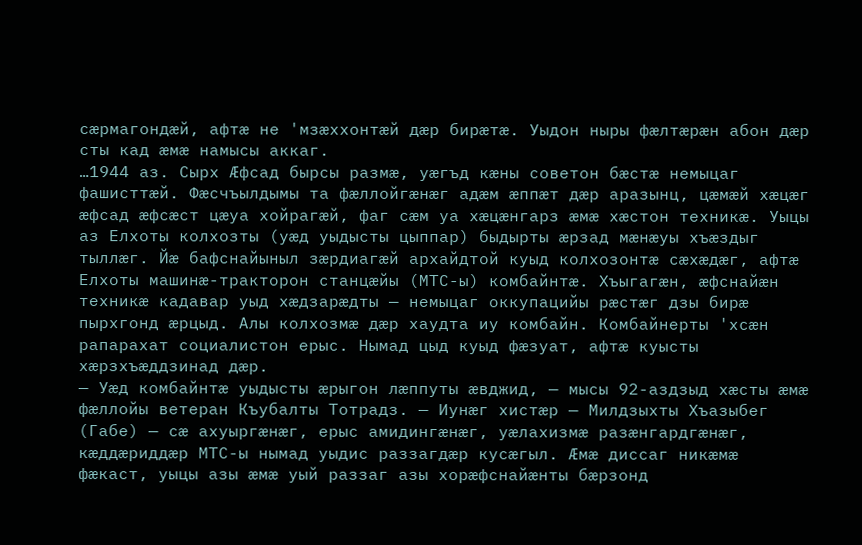сæрмагондæй, афтæ не 'мзæххонтæй дæр бирæтæ. Уыдон ныры фæлтæрæн абон дæр сты кад æмæ намысы аккаг.
…1944 аз. Сырх Æфсад бырсы размæ, уæгъд кæны советон бæстæ немыцаг фашисттæй. Фæсчъылдымы та фæллойгæнæг адæм æппæт дæр аразынц, цæмæй хæцæг æфсад æфсæст цæуа хойрагæй, фаг сæм уа хæцæнгарз æмæ хæстон техникæ. Уыцы аз Елхоты колхозты (уæд уыдысты цыппар) быдырты æрзад мæнæуы хъæздыг тыллæг. Йæ бафснайыныл зæрдиагæй архайдтой куыд колхозонтæ сæхæдæг, афтæ Елхоты машинæ-тракторон станцæйы (МТС-ы) комбайнтæ. Хъыгагæн, æфснайæн техникæ кадавар уыд хæдзарæдты — немыцаг оккупацийы рæстæг дзы бирæ пырхгонд æрцыд. Алы колхозмæ дæр хаудта иу комбайн. Комбайнерты 'хсæн рапарахат социалистон ерыс. Нымад цыд куыд фæзуат, афтæ куысты хæрзхъæддзинад дæр.
— Уæд комбайнтæ уыдысты æрыгон лæппуты æвджид, — мысы 92-аздзыд хæсты æмæ фæллойы ветеран Къубалты Тотрадз. — Иунæг хистæр — Милдзыхты Хъазыбег (Габе) — сæ ахуыргæнæг, ерыс амидингæнæг, уæлахизмæ разæнгардгæнæг, кæддæриддæр МТС-ы нымад уыдис раззагдæр кусæгыл. Æмæ диссаг никæмæ фæкаст, уыцы азы æмæ уый раззаг азы хорæфснайæнты бæрзонд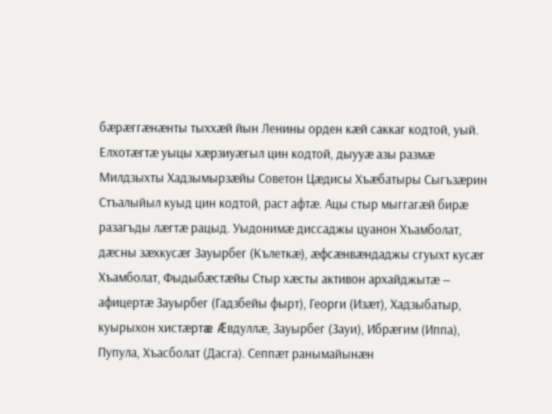бæрæггæнæнты тыххæй йын Ленины орден кæй саккаг кодтой, уый. Елхотæгтæ уыцы хæрзиуæгыл цин кодтой, дыууæ азы размæ Милдзыхты Хадзымырзæйы Советон Цæдисы Хъæбатыры Сыгъзæрин Стъалыйыл куыд цин кодтой, раст афтæ. Ацы стыр мыггагæй бирæ разагъды лæгтæ рацыд. Уыдонимæ диссаджы цуанон Хъамболат, дæсны зæхкусæг Зауырбег (Кълеткæ), æфсæнвæндаджы сгуыхт кусæг Хъамболат, Фыдыбæстæйы Стыр хæсты активон архайджытæ — афицертæ Зауырбег (Гадзбейы фырт), Георги (Изæт), Хадзыбатыр, куырыхон хистæртæ Æвдуллæ, Зауырбег (Зауи), Ибрæгим (Иппа), Пупула, Хъасболат (Дасга). Сеппæт ранымайынæн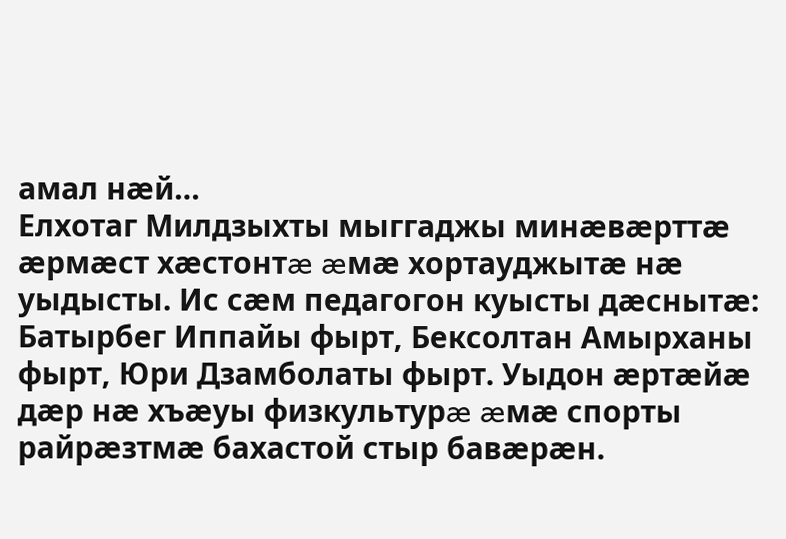амал нæй…
Елхотаг Милдзыхты мыггаджы минæвæрттæ æрмæст хæстонтæ æмæ хортауджытæ нæ уыдысты. Ис сæм педагогон куысты дæснытæ: Батырбег Иппайы фырт, Бексолтан Амырханы фырт, Юри Дзамболаты фырт. Уыдон æртæйæ дæр нæ хъæуы физкультурæ æмæ спорты райрæзтмæ бахастой стыр бавæрæн.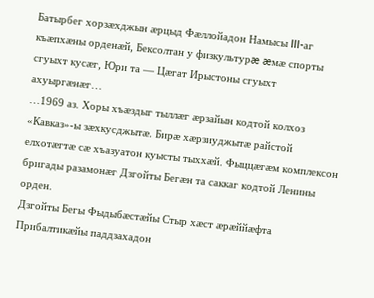Батырбег хорзæхджын æрцыд Фæллойадон Намысы III-аг къæпхæны орденæй, Бексолтан у физкультурæ æмæ спорты сгуыхт кусæг, Юри та — Цæгат Ирыстоны сгуыхт ахуыргæнæг…
…1969 аз. Хоры хъæздыг тыллæг æрзайын кодтой колхоз «Кавказ»-ы зæхкусджытæ. Бирæ хæрзиуджытæ райстой елхотæгтæ сæ хъазуатон куысты тыххæй. Фыццæгæм комплексон бригады разамонæг Дзгойты Бегæн та саккаг кодтой Ленины орден.
Дзгойты Бегы Фыдыбæстæйы Стыр хæст æрæййæфта Прибалтикæйы паддзахадон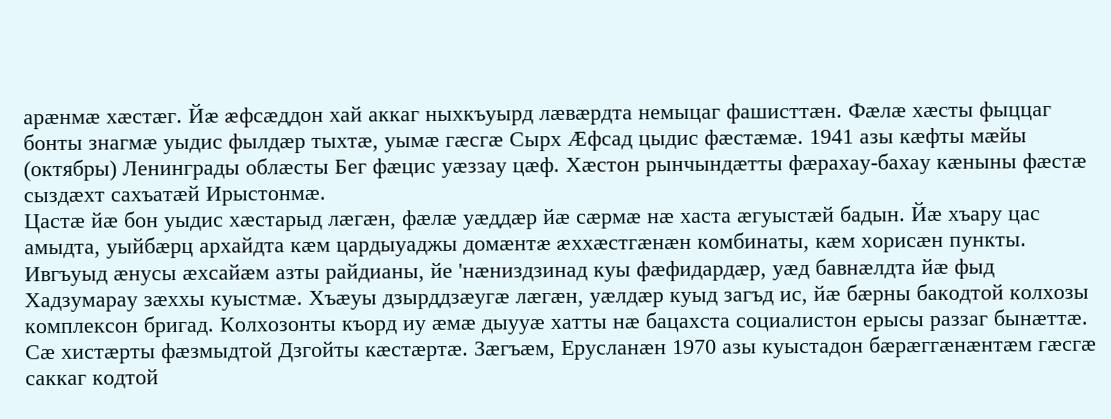арæнмæ хæстæг. Йæ æфсæддон хай аккаг ныхкъуырд лæвæрдта немыцаг фашисттæн. Фæлæ хæсты фыццаг бонты знагмæ уыдис фылдæр тыхтæ, уымæ гæсгæ Сырх Æфсад цыдис фæстæмæ. 1941 азы кæфты мæйы (октябры) Ленинграды облæсты Бег фæцис уæззау цæф. Хæстон рынчындæтты фæрахау-бахау кæныны фæстæ сыздæхт сахъатæй Ирыстонмæ.
Цастæ йæ бон уыдис хæстарыд лæгæн, фæлæ уæддæр йæ сæрмæ нæ хаста æгуыстæй бадын. Йæ хъару цас амыдта, уыйбæрц архайдта кæм цардыуаджы домæнтæ æххæстгæнæн комбинаты, кæм хорисæн пункты. Ивгъуыд æнусы æхсайæм азты райдианы, йе 'нæниздзинад куы фæфидардæр, уæд бавнæлдта йæ фыд Хадзумарау зæххы куыстмæ. Хъæуы дзырддзæугæ лæгæн, уæлдæр куыд загъд ис, йæ бæрны бакодтой колхозы комплексон бригад. Колхозонты къорд иу æмæ дыууæ хатты нæ бацахста социалистон ерысы раззаг бынæттæ.
Сæ хистæрты фæзмыдтой Дзгойты кæстæртæ. Зæгъæм, Ерусланæн 1970 азы куыстадон бæрæггæнæнтæм гæсгæ саккаг кодтой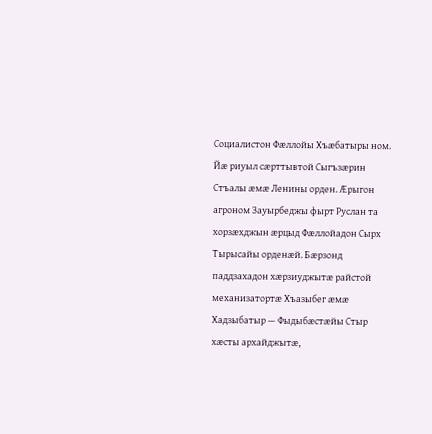Социалистон Фæллойы Хъæбатыры ном. Йæ риуыл сæрттывтой Сыгъзæрин Стъалы æмæ Ленины орден. Æрыгон агроном Зауырбеджы фырт Руслан та хорзæхджын æрцыд Фæллойадон Сырх Тырысайы орденæй. Бæрзонд паддзахадон хæрзиуджытæ райстой механизатортæ Хъазыбег æмæ Хадзыбатыр — Фыдыбæстæйы Стыр хæсты архайджытæ,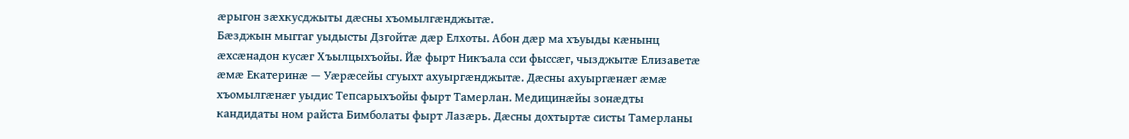æрыгон зæхкусджыты дæсны хъомылгæнджытæ.
Бæзджын мыггаг уыдысты Дзгойтæ дæр Елхоты. Абон дæр ма хъуыды кæнынц æхсæнадон кусæг Хъылцыхъойы. Йæ фырт Никъала сси фыссæг, чызджытæ Елизаветæ æмæ Екатеринæ — Уæрæсейы сгуыхт ахуыргæнджытæ. Дæсны ахуыргæнæг æмæ хъомылгæнæг уыдис Тепсарыхъойы фырт Тамерлан. Медицинæйы зонæдты кандидаты ном райста Бимболаты фырт Лазæрь. Дæсны дохтыртæ систы Тамерланы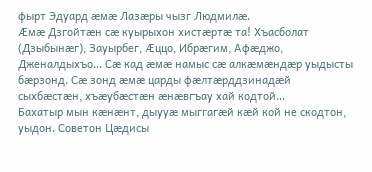фырт Эдуард æмæ Лазæры чызг Людмилæ.
Æмæ Дзгойтæн сæ куырыхон хистæртæ та! Хъасболат (Дзыбынæг), Зауырбег, Æццо, Ибрæгим, Афæджо, Дженалдыхъо… Сæ кад æмæ намыс сæ алкæмæндæр уыдысты бæрзонд. Сæ зонд æмæ царды фæлтæрддзинадæй сыхбæстæн, хъæубæстæн æнæвгъау хай кодтой…
Бахатыр мын кæнæнт, дыууæ мыггагæй кæй кой не скодтон, уыдон. Советон Цæдисы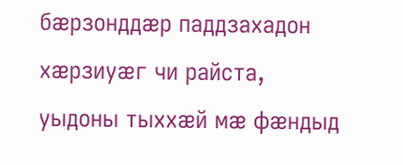бæрзонддæр паддзахадон хæрзиуæг чи райста, уыдоны тыххæй мæ фæндыд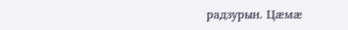радзурын. Цæмæ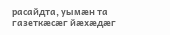расайдта, уымæн та газеткæсæг йæхæдæг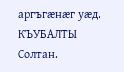аргъгæнæг уæд.
КЪУБАЛТЫ Солтан.